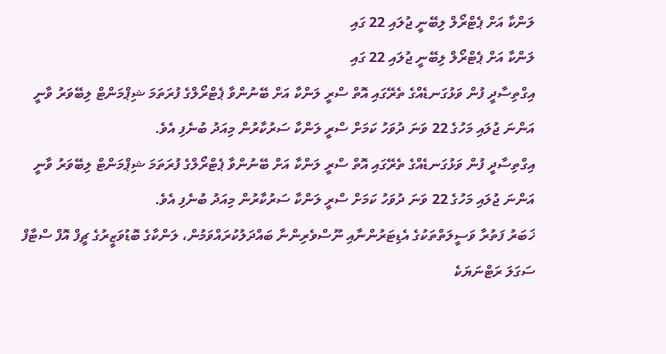ލަންކާ އަށް ޕެޓްރޯލް ލިބޭނީ ޖުލައި 22 ގައި
ލަންކާ އަށް ޕެޓްރޯލް ލިބޭނީ ޖުލައި 22 ގައި
އިގްތިސާދީ ފުން ވަޅުގަނޑެއްގެ ތެރޭގައި އޮތް ސްރީ ލަންކާ އަށް ބޭނުންވާ ޕެޓްރޯލްގެ ފުރަތަމަ ޝިޕްމަންޓް ލިބޭވަރު ވާނީ އަންނަ ޖުލައި މަހުގެ 22 ވަނަ ދުވަހު ކަމަށް ސްރީ ލަންކާ ސަރުކާރުން މިއަދު ބުނެފި އެވެ.
އިގްތިސާދީ ފުން ވަޅުގަނޑެއްގެ ތެރޭގައި އޮތް ސްރީ ލަންކާ އަށް ބޭނުންވާ ޕެޓްރޯލްގެ ފުރަތަމަ ޝިޕްމަންޓް ލިބޭވަރު ވާނީ އަންނަ ޖުލައި މަހުގެ 22 ވަނަ ދުވަހު ކަމަށް ސްރީ ލަންކާ ސަރުކާރުން މިއަދު ބުނެފި އެވެ.
ޚަބަރު ފަތުރާ ވަސީލަތްތަކުގެ އެޑިޓަރުންނާއި ނޫސްވެރިންނާ ބައްދަލުކުރައްވަމުން، ލަންކާގެ ބޮޑުވަޒީރުގެ ޗީފް އޮފް ސްޓާފް ސަގަލަ ރަޓްނަޔަކެ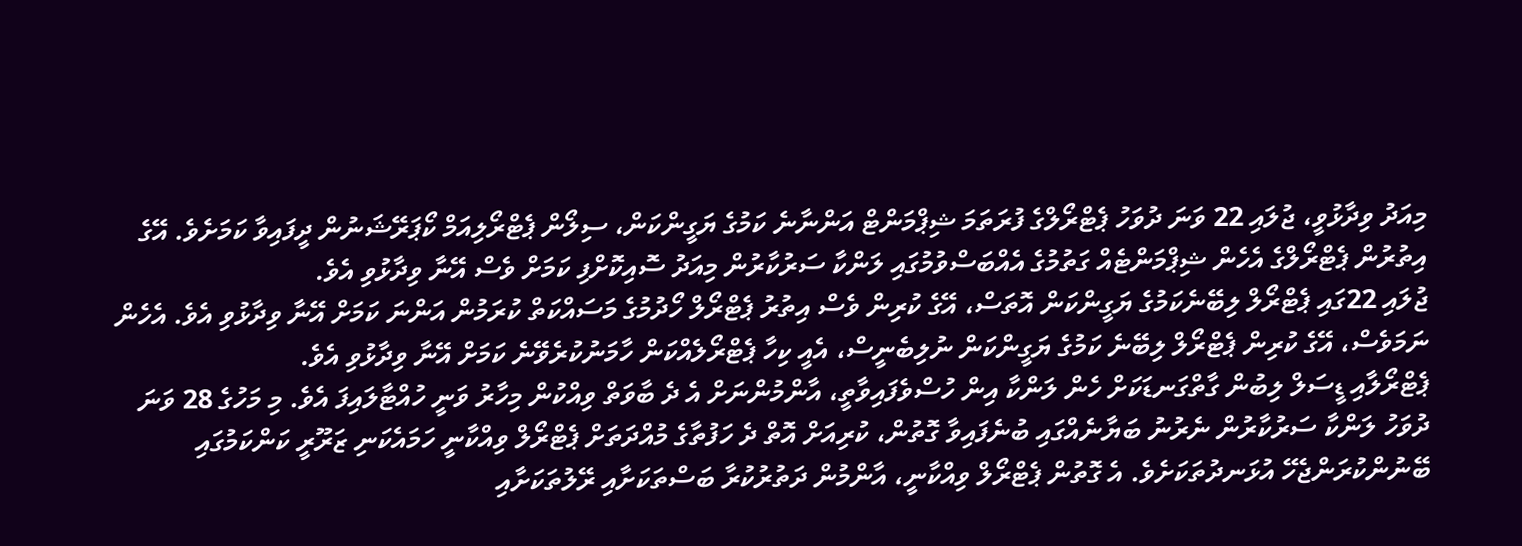މިއަދު ވިދާޅުވީ، ޖުލައި 22 ވަނަ ދުވަހު ޕެޓްރޯލްގެ ފުރަތަމަ ޝިޕްމަންޓް އަންނާނެ ކަމުގެ ޔަގީންކަން، ސިލޯން ޕެޓްރޯލިއަމް ކޯޕަރޭޝަނުން ދީފައިވާ ކަމަށެވެ. އޭގެ އިތުރުން ޕެޓްރޯލްގެ އެހެން ޝިޕްމަންޓެއް ގަތުމުގެ އެއްބަސްވުމުގައި ލަންކާ ސަރުކާރުން މިއަދު ސޮއިކޮށްފި ކަމަށް ވެސް އޭނާ ވިދާޅުވި އެވެ.
ޖުލައި 22ގައި ޕެޓްރޯލް ލިބޭނެކަމުގެ ޔަގީންކަން އޮތަސް، އޭގެ ކުރިން ވެސް އިތުރު ޕެޓްރޯލް ހޯދުމުގެ މަސައްކަތް ކުރަމުން އަންނަ ކަމަށް އޭނާ ވިދާޅުވި އެވެ. އެހެން ނަމަވެސް، އޭގެ ކުރިން ޕެޓްރޯލް ލިބޭނެ ކަމުގެ ޔަގީންކަން ނުލިބެނީސް، އެއީ ކިހާ ޕެޓްރޯލެއްކަން ހާމަނުކުރެވޭނެ ކަމަށް އޭނާ ވިދާޅުވި އެވެ.
ޕެޓްރޯލާއި ޑީސަލް ލިބުން ގާތްގަނޑަކަށް ހެން ލަންކާ އިން ހުސްވެފައިވާތީ، އާންމުންނަށް އެ ދެ ބާވަތް ވިއްކުން މިހާރު ވަނީ ހުއްޓާލައިފަ އެވެ. މި މަހުގެ 28 ވަނަ ދުވަހު ލަންކާ ސަރުކާރުން ނެރުނު ބަޔާނެއްގައި ބުނެފައިވާ ގޮތުން، ކުރިއަށް އޮތް ދެ ހަފުތާގެ މުއްދަތަށް ޕެޓްރޯލް ވިއްކާނީ ހަމައެކަނި ޒަރޫރީ ކަންކަމުގައި ބޭނުންކުރަންޖެހޭ އުޅަނދުތަކަށެވެ. އެ ގޮތުން ޕެޓްރޯލް ވިއްކާނީ، އާންމުން ދަތުރުކުރާ ބަސްތަކަށާއި ރޭލުތަކަށާއި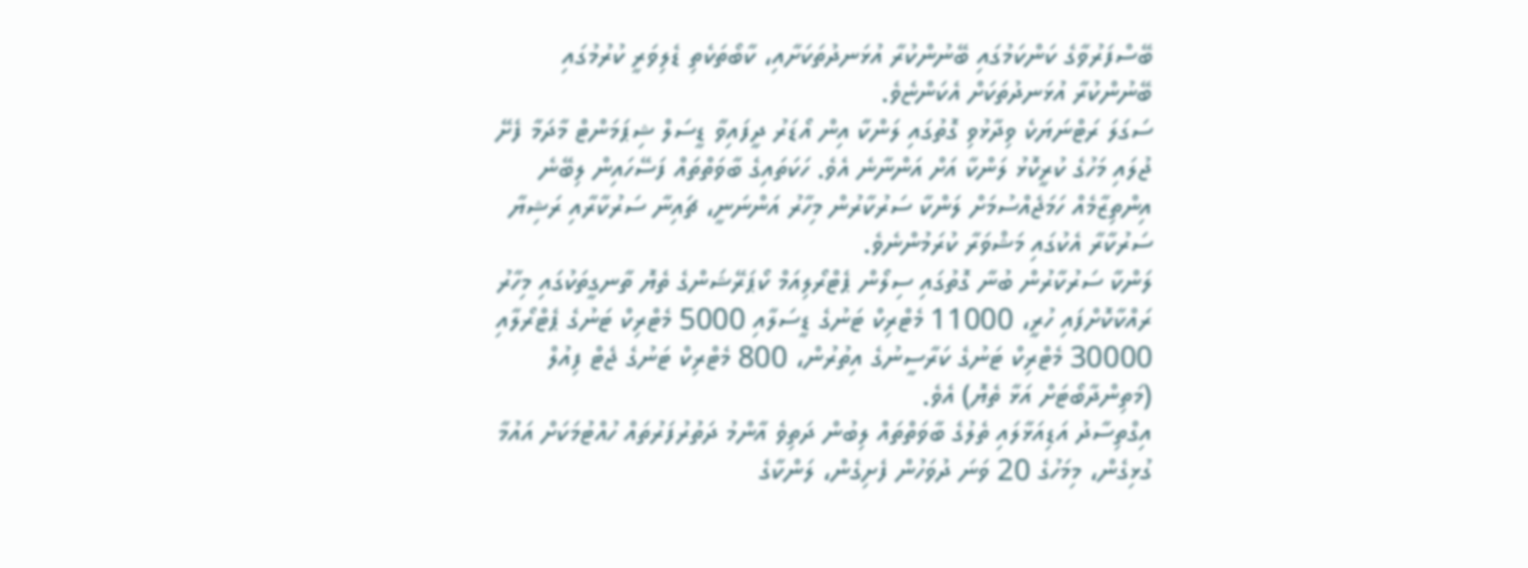ބޭސްފަރުވާގެ ކަންކަމުގައި ބޭނުންކުރާ އުޅަނދުތަކަށާއި، ކާބޯތަކެތި ޑެލިވަރީ ކުރުމުގައި ބޭނުންކުރާ އުޅަނދުތަކަށް އެކަންޏެވެ.
ސަގަލަ ރަޓްނަޔަކެ ވިދާޅުވި ގޮތުގައި ލަންކާ އިން އޯޑަރު ދީފައިވާ ޑީސަލް ޝިޕަމަންޓް މާދަމާ ފެށޭ ޖުލައި މަހުގެ ކުރީކޮޅު ލަންކާ އަށް އަންނާނެ އެވެ. ހަކަތައިގެ ބާވަތްތައް ފަސޭހައިން ލިބޭނެ އިންތިޒާމެއް ހަމަޖެއްސުމަށް ލަންކާ ސަރުކާރުން މިހާރު އަންނަނީ، ޗައިނާ ސަރުކާރާއި ރަޝިޔާ ސަރުކާރާ އެކުގައި މަޝްވަރާ ކުރަމުންނެވެ.
ލަންކާ ސަރުކާރުން ބުނާ ގޮތުގައި ސިލޯން ޕެޓްރޯލިއަމް ކޯޕަރޭޝަންގެ ތެޔޮ ތާނގީތަކުގައި މިހާރު ރައްކާކޮށްފައި ހުރީ، 11000 މެޓްރިކް ޓަނުގެ ޑީސަލާއި 5000 މެޓްރިކް ޓަނުގެ ޕެޓްރޯލާއި 30000 މެޓްރިކް ޓަނުގެ ކަރާސީނުގެ އިތުރުން، 800 މެޓްރިކް ޓަނުގެ ޖެޓް ފިއުލް (މަތިންދާބޯޓަށް އަޅާ ތެޔޮ) އެވެ.
އިގްތިސާދު އަޑިއަޅާލައި ތެލުގެ ބާވަތްތައް ލިބުން ދަތިވެ އާންމު ދަތުރުފަރުތައް ހުއްޓުމަކަށް އައުމާ ގުޅިގެން، މިމަހުގެ 20 ވަނަ ދުވަހުން ފެށިގެން، ލަންކާގެ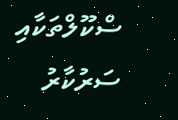ސްކޫލްތަކާއި ސަރުކާރު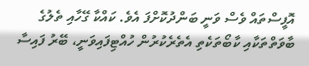އޮފީސްތައް ވެސް ވަނީ ބަންދުކޮށްފަ އެވެ. ކައްކާ ގޭހާއި ތެލުގެ ބާވަތްތަކާއި ކާބޯތަކެތި އެތެރެކުރުން ހުއްޓިފައިވަނީ، ބޭރު ފައިސާ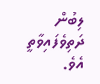ލިބުން ދަތިވެފައިވާތީ އެވެ.